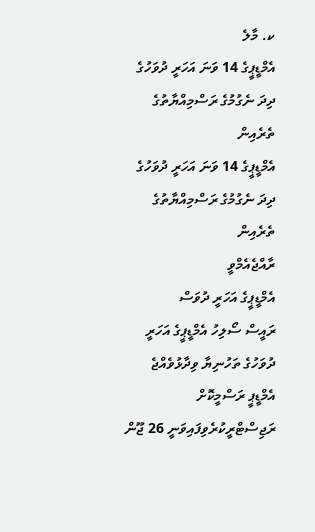ކ. މާލެ
އެމްޑީޕީގެ 14 ވަނަ އަހަރީ ދުވަހުގެ ދިދަ ނެގުމުގެ ރަސްމިއްޔާތުގެ ތެރެއިން
އެމްޑީޕީގެ 14 ވަނަ އަހަރީ ދުވަހުގެ ދިދަ ނެގުމުގެ ރަސްމިއްޔާތުގެ ތެރެއިން
ރާއްޖެއެމްވީ
އެމްޑީޕީގެ އަހަރީ ދުވަސް
ރައީސް ސޯލިހު އެމްޑީޕީގެ އަހަރީ ދުވަހުގެ ތަހުނިޔާ ވިދާޅުވެއްޖެ
އެމްޑީޕީ ރަސްމީކޮށް ރަޖިސްޓްރީކުރެވިފައިވަނީ 26 ޖޫން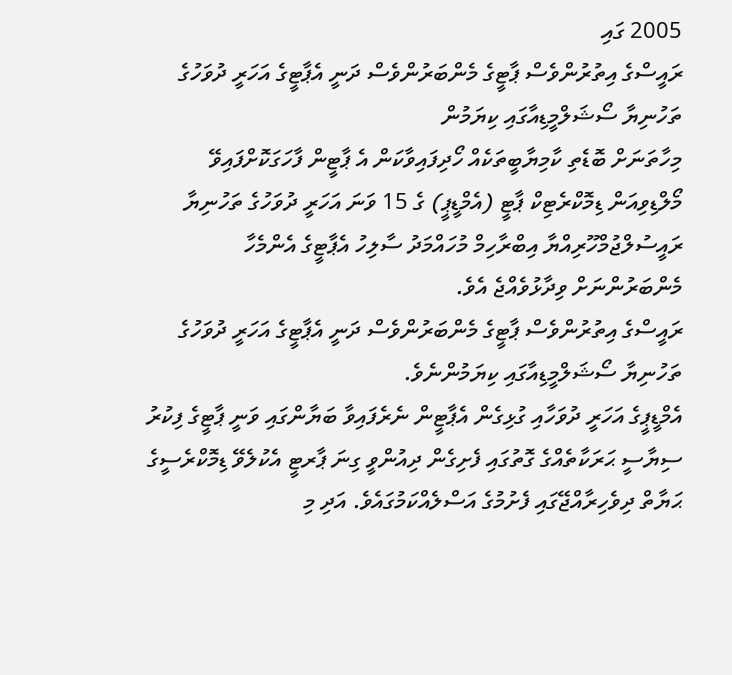2005 ގައި
ރައީސްގެ އިތުރުންވެސް ޕާޓީގެ މެންބަރުންވެސް ދަނީ އެޕާޓީގެ އަހަރީ ދުވަހުގެ ތަހުނިޔާ ސޯޝަލްމީޑިއާގައި ކިޔަމުން
މިހާތަނަށް ބޮޑެތި ކާމިޔާބީތަކެއް ހޯދިފައިވާކަން އެ ޕާޓީން ފާހަގަކޮށްފައިވޭ
މޯލްޑިވިއަން ޑިމޮކްރެޓިކް ޕާޓީ (އެމްޑީޕީ) ގެ 15 ވަނަ އަހަރީ ދުވަހުގެ ތަހުނިޔާ ރައީސުލްޖުމްހޫރިއްޔާ އިބްރާހިމް މުހައްމަދު ސާލިހު އެޕާޓީގެ އެންމެހާ މެންބަރުންނަށް ވިދާޅުވެއްޖެ އެވެ.
ރައީސްގެ އިތުރުންވެސް ޕާޓީގެ މެންބަރުންވެސް ދަނީ އެޕާޓީގެ އަހަރީ ދުވަހުގެ ތަހުނިޔާ ސޯޝަލްމީޑިއާގައި ކިޔަމުންނެވެ.
އެމްޑީޕީގެ އަހަރީ ދުވަހާއި ގުޅިގެން އެޕާޓީން ނެރެފައިވާ ބަޔާންގައި ވަނީ ޕާޓީގެ ފިކުރު ސިޔާސީ ޙަރަކާތެއްގެ ގޮތުގައި ފެށިގެން ދިއުންވީ ގިނަ ޕާރޓީ އެކުލެވޭ ޑިމޮކްރެސީގެ ޙަޔާތް ދިވެހިރާއްޖޭގައި ފެށުމުގެ އަސްލެއްކަމުގައެވެ. އަދި މި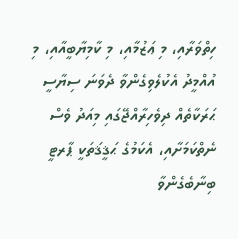ހިތްވަރާއި، މި ޢަޒުމާއި، މި ކާމިޔާބީއާއި، މި އުއްމީދު އެކުލެވިގެންވާ ދެވަނަ ސިޔާސީ ޙަރަކާތެއް ދިވެހިރާއްޖޭގައި މިއަދު ވެސް ނެތްކަމަށާއި، އެކަމުގެ ޙަޤީޤަތަކީ ޕާރޓީ ބިނާބެގެންވާ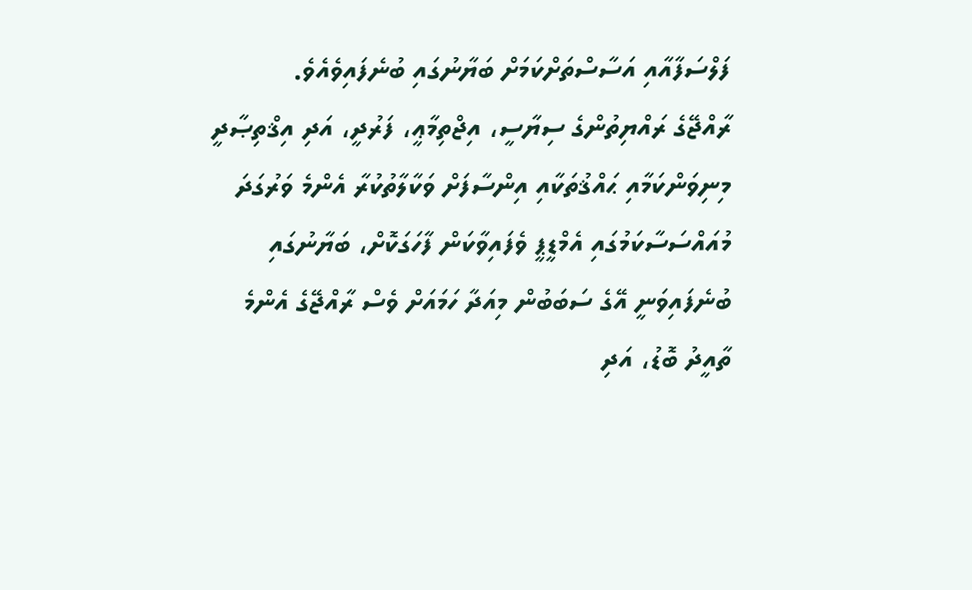ފަލްސަފާއާއި އަސާސްތަށްކަމަށް ބަޔާނުގައި ބުނެފައިވެއެވެ.
ރާއްޖޭގެ ރައްޔިތުންގެ ސިޔާސީ، އިޖްތިމާޢީ، ފަރުދީ، އަދި އިޤްތިޞާދީ މިނިވަންކަމާއި ޙައްޤުތަކާއި އިންސާފަށް ވަކާލާތުކުރާ އެންމެ ވަރުގަދަ މުއައްސަސާކަމުގައި އެމްޑީޕީ ވެފައިވާކަން ފާހަގަކޮށް، ބަޔާނުގައި ބުނެފައިވަނީ އޭގެ ސަބަބުން މިއަދާ ހަމައަށް ވެސް ރާއްޖޭގެ އެންމެ ތާއީދު ބޮޑު، އަދި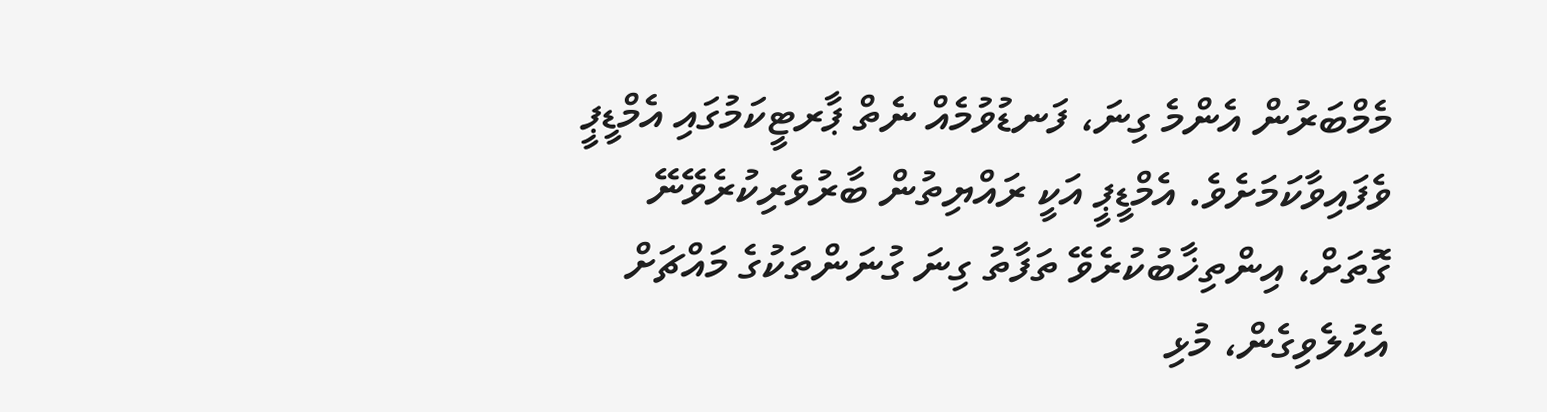މެމްބަރުން އެންމެ ގިނަ، ފަނޑުވުމެއް ނެތް ޕާރޓީކަމުގައި އެމްޑީޕީ ވެފައިވާކަމަށެވެ. އެމްޑީޕީ އަކީ ރައްޔިތުން ބާރުވެރިކުރެވޭނޭ ގޮތަށް، އިންތިޚާބުކުރެވޭ ތަފާތު ގިނަ ގުނަންތަކުގެ މައްޗަށް އެކުލެވިގެން، މުޅި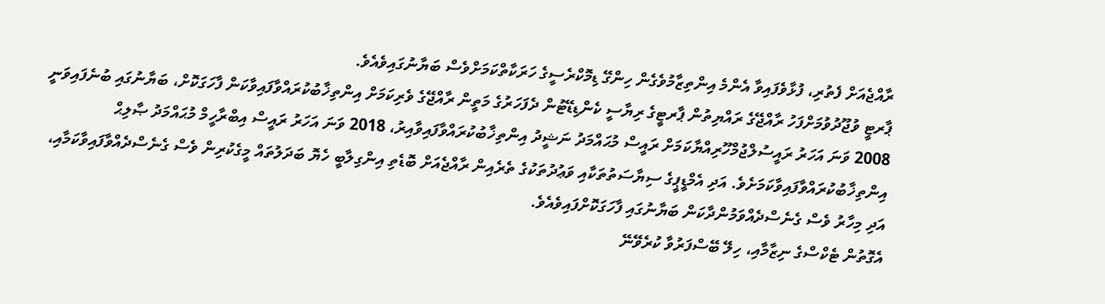ރާއްޖެއަށް ފެތުރި، ފުޅާވެފައިވާ އެންމެ އިންތިޒާމުވެގެން ހިންގޭ ޑިމޮކްރެސީގެ ހަރަކާތްކަމަށްވެސް ބަޔާނުގައިވެއެވެ.
ޕާރޓީ ވުޖޫދުވުމަށްފަހު ރާއްޖޭގެ ރައްޔިތުން ޕާރޓީގެ ރިޔާސީ ކެންޑިޑޭޓުން ދެފަހަރުގެ މަތީން ރާއްޖޭގެ ވެރިކަމަށް އިންތިޚާބުކުރައްވާފައިވާކަން ފާހަގަކޮށް، ބަޔާނުގައި ބުނެފައިވަނީ 2008 ވަނަ އަހަރު ރައީސުލްޖުމްހޫރިއްޔާކަމަށް ރައީސް މުޙައްމަދު ނަޝީދު އިންތިޚާބުކުރައްވާފައިވާއިރު، 2018 ވަނަ އަހަރު ރައީސް އިބްރާހީމް މުޙައްމަދު ޞާލިޙް އިންތިޚާބުކުރައްވާފައިވާކަމަށެވެ. އަދި އެމްޑީޕީގެ ސިޔާސަތުތަކާއި ވަޢުދުތަކުގެ ތެރެއިން ރާއްޖެއަށް ބޮޑެތި އިންގިލާބީ ހެޔޮ ބަދަލުތައް މީގެކުރިން ވެސް ގެނެސްދެއްވާފައިވާކަމާއި، އަދި މިހާރު ވެސް ގެނެސްދެއްވަމުންދާކަން ބަޔާނުގައި ފާހަގަކޮށްފައިވެއެވެ.
އެގޮތުން ޓެކްސްގެ ނިޒާމާއި، ހިލޭ ބޭސްފަރުވާ ކުރެވޭނޭ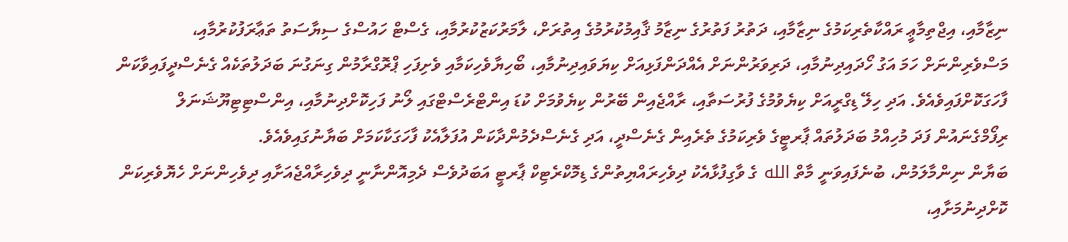ނިޒާމާއި، އިޖްތިމާޢީ ރައްކާތެރިކަމުގެ ނިޒާމާއި، ދަތުރު ފަތުރުގެ ނިޒާމު ޤާއިމުކުރުމުގެ އިތުރަށް، ލާމަރުކަޒުކުރުމާއި، ގެސްޓް ހައުސްގެ ސިޔާސަތު ތަޢާރަފުކުރުމާއި، މަސްވެރިންނަށް ހަމަ އަގު ހޯދައިދިނުމާއި، ދަރިވަރުންނަށް އެއްދަންފަޅިއަށް ކިޔަވައިދިނުމާއި، ބޯހިޔާވެހިކަމާއި ވެށިފަހި ޕްރޮގްރާމުން ގިނަގުނަ ބަދަލުތަކެއް ގެނެސްދީފައިވާކަން ފާހަގަކޮށްފައިވެއެވެ. އަދި ހިލޭ ޑިގްރީއަށް ކިޔެވުމުގެ ފުރުސަތާއި، ރާއްޖެއިން ބޭރުން ކިޔެވުމަށް ކުޑަ އިންޓްރެސްޓްގައި ލޯނު ފަހިކޮށްދިނުމާއި، އިންސްޓިޓިޔޫޝަނަލް ރިފޯމްގެނައުން ފަދަ މުހިއްމު ބަދަލުތައް ޕާރޓީގެ ވެރިކަމުގެ ތެރެއިން ގެނެސްދީ، އަދި ގެނެސްދެމުންދާކަން އުފަލާއެކު ފާހަގަކާކަމަށް ބަޔާނުގައިވެއެވެ.
ބަޔާން ނިންމާލަމުން، ބުނެފައިވަނީ މާތް الله ގެ ވާގިފުޅާއެކު ދިވެހިރައްޔިތުންގެ ޑިމޮކްރެޓިކް ޕާރޓީ އަބަދުވެސް ދެމިއޮންނާނީ ދިވެހިރާއްޖެއަށާއި ދިވެހިންނަށް ހެޔޮވެރިކަން ކޮށްދިނުމަށާއި،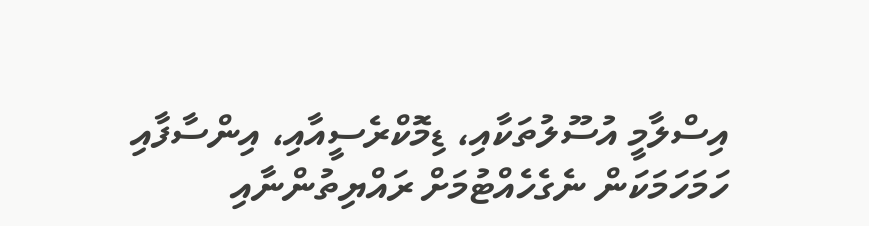އިސްލާމީ އުސޫލުތަކާއި، ޑިމޮކްރެސީއާއި، އިންސާފާއި ހަމަހަމަކަން ނެގެހެއްޓުމަށް ރައްޔިތުންނާއި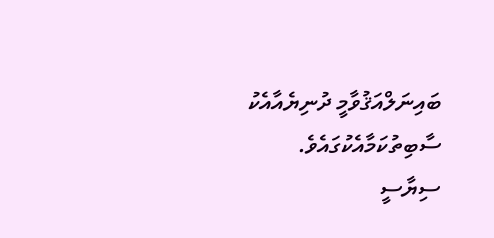ބައިނަލްއަޤުވާމީ ދުނިޔެއާއެކު ސާބިތުކަމާއެކުގައެވެ.
ސިޔާސީ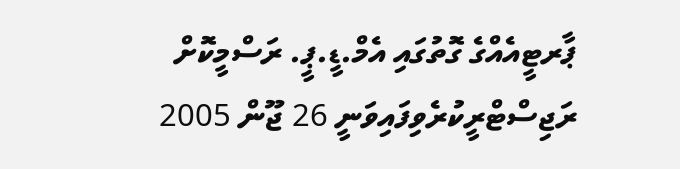ޕާރޓީއެއްގެ ގޮތުގައި އެމް.ޑީ.ޕީ. ރަސްމީކޮށް ރަޖިސްޓްރީކުރެވިފައިވަނީ 26 ޖޫން 2005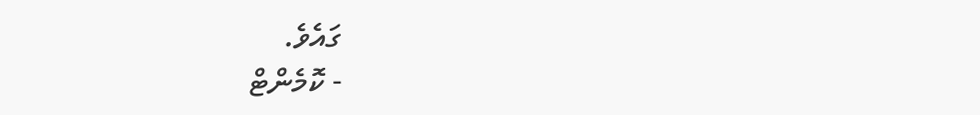ގައެވެ.
- ކޮމެންޓް